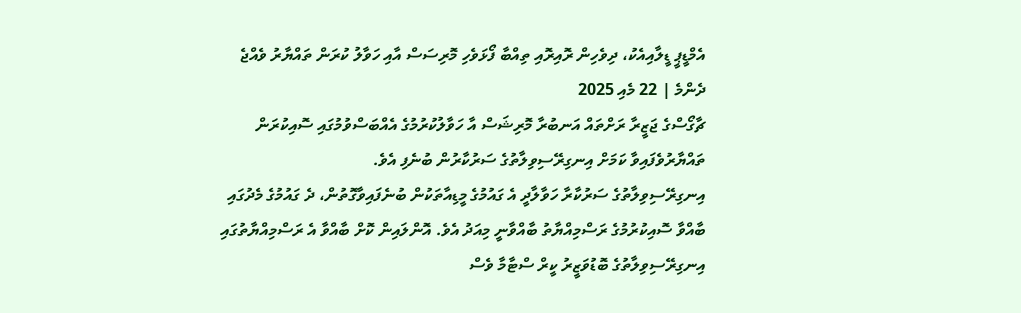އެމްޑީޕީ ޑީލާއިއެކު، ދިވެހިން ރޮއިރޮއި ތިއްބާ ފޯޅަވެހި މޮރިސަސް އާއި ހަވާލު ކުރަން ތައްޔާރު ވެއްޖެ
ދެންމެ | 22 މެއި 2025
ޗާގޯސްގެ ޖަޒީރާ ރަށްތައް އަނބުރާ މޮރިޝަސް އާ ހަވާލުކުރުމުގެ އެއްބަސްވުމުގައި ސޮއިކުރަން ތައްޔާރުވެފައިވާ ކަމަށް އިނގިރޭސިވިލާތުގެ ސަރުކާރުން ބުނެފި އެވެ.
އިނގިރޭސިވިލާތުގެ ސަރުކާރާ ހަވާލާދީ އެ ގައުމުގެ މީޑިއާތަކުން ބުނެފައިވާގޮތުން، ދެ ގައުމުގެ މެދުގައި ބާއްވާ ސޮއިކުރުމުގެ ރަސްމިއްޔާތު ބާއްވާނީ މިއަދު އެވެ. އޮންލައިން ކޮށް ބާއްވާ އެ ރަސްމިއްޔާތުގައި އިނގިރޭސިވިލާތުގެ ބޮޑުވަޒީރު ކީރް ސްޓާމާ ވެސް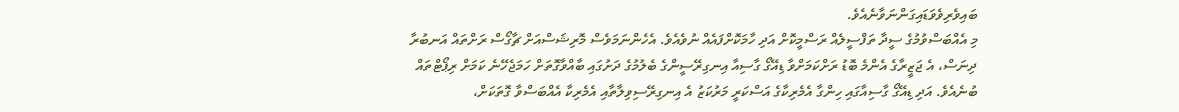ބައިވެރިވެވަޑައިގަންނަވާނެއެވެ.
މި އެއްބަސްވުމުގެ ސީދާ ތަފްސީލެއް ރަސްމީކޮށް އަދި ހާމަކޮށްފައެއް ނުވެއެވެ. އެހެންނަމަވެސް މޮރިޝަސްއަށް ޗާގޯސް ރަށްތައް އަނބުރާ ދިނަސް، އެ ޖަޒީރާގެ އެންމެ ބޮޑު ރަށްކަމަށްވާ ޑިއޭގޯ ގާސިއާ އިނގިރޭސީންގެ ބެލުމުގެ ދަށުގައި ބާއްވާގޮތަށް ހަމަޖެހޭނެ ކަމަށް ރިޕޯޓްތައް ބުނެއެވެ. އަދި ޑިއޭގޯ ގާސިއާގައި ހިންގާ އެމެރިކާގެ އަސްކަރީ މަރުކަޒު އެ އިނގިރޭސިވިލާތާއި އެމެރިކާ އެއްބަސްވާ ގޮތަކަށް،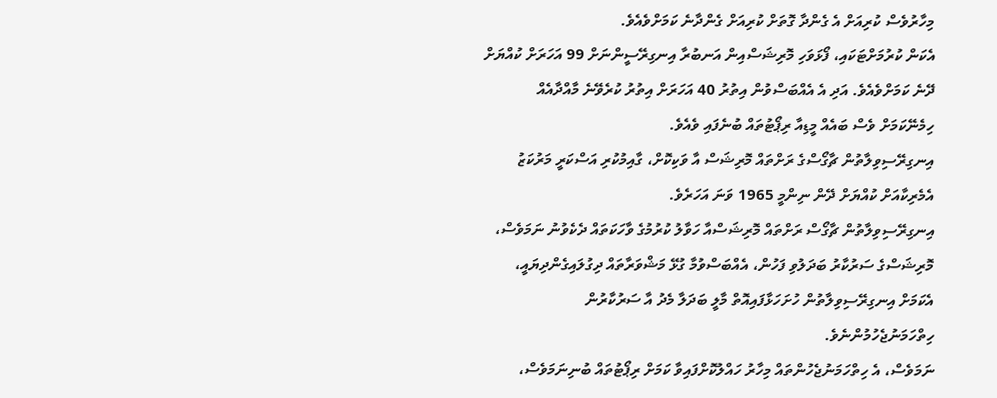މިހާރުވެސް ކުރިއަށް އެ ގެންދާ ގޮތަށް ކުރިއަށް ގެންދާނެ ކަމަށްވެއެވެ.
އެކަން ކުރުމަށްޓަކައި، ފޯޅަވަހި މޮރިޝަސްއިން އަނބުރާ އިނގިރޭސީންނަށް 99 އަހަރަށް ކުއްޔަށް ދޭނެ ކަމަށްވެއެވެ. އަދި އެ އެއްބަސްވުން އިތުރު 40 އަހަރަށް އިތުރު ކުރެވޭނެ މާއްދާއެއް ހިމެނޭކަމަށް ވެސް ބައެއް މީޑިއާ ރިޕޯޓުތައް ބުނެފައި ވެއެވެ.
އިނގިރޭސިވިލާތުން ޗާގޯސްގެ ރަށްތައް މޮރިޝަސް އާ ވަކިކޮށް، ގާއިމުކުރި އަސްކަރީ މަރުކަޒު އެމެރިކާއަށް ކުއްޔަށް ދޭން ނިންމީ 1965 ވަނަ އަހަރެވެ.
އިނގިރޭސިވިލާތުން ޗާގޯސް ރަށްތައް މޮރިޝަސްއާ ހަވާލު ކުރުމުގެ ވާހަކަތައް ދެކެވުނު ނަމަވެސް، މޮރިޝަސްގެ ސަރުކާރު ބަދަލުވި ފަހުން، އެއްބަސްވުމާ ގުޅޭ މަޝްވަރާތައް ދިގުލައިގެންދިޔައީ، އެކަމަށް އިނގިރޭސިވިލާތުން ހުށަހަޅާފައިއޮތް މާލީ ބަދަލާ މެދު އާ ސަރުކާރުން ހިތްހަމަނުޖެހުމުންނެވެ.
ނަމަވެސް، އެ ހިތްހަމަނުޖެހުންތައް މިހާރު ހައްލުކޮށްފައިވާ ކަމަށް ރިޕޯޓުތައް ބުނިނަމަވެސް،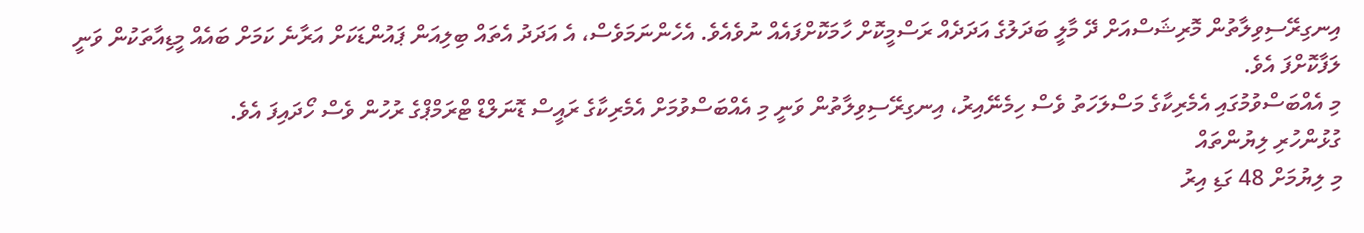އިނގިރޭސިވިލާތުން މޮރިޝަސްއަށް ދޭ މާލީ ބަދަލުގެ އަދަދެއް ރަސްމީކޮށް ހާމަކޮށްފައެއް ނުވެއެވެ. އެހެންނަމަވެސް، އެ އަދަދު އެތައް ބިލިއަން ޕައުންޑަކަށް އަރާނެ ކަމަށް ބައެއް މީޑިއާތަކުން ވަނީ ލަފާކޮށްފަ އެވެ.
މި އެއްބަސްވުމުގައި އެމެރިކާގެ މަސްލަހަތު ވެސް ހިމެނޭއިރު، އިނގިރޭސިވިލާތުން ވަނީ މި އެއްބަސްވުމަށް އެމެރިކާގެ ރައީސް ޑޮނަލްޑް ޓްރަމްޕްގެ ރުހުން ވެސް ހޯދައިފަ އެވެ.
ގުޅުންހުރި ލިޔުންތައް
މި ލިޔުމަށް 48 ގަޑި އިރު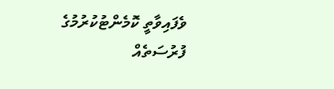ވެފައިވާތީ ކޮމެންޓުކުރުމުގެ ފުރުސަތެއް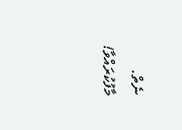ނެތް. މާފުކުރައްވާ!